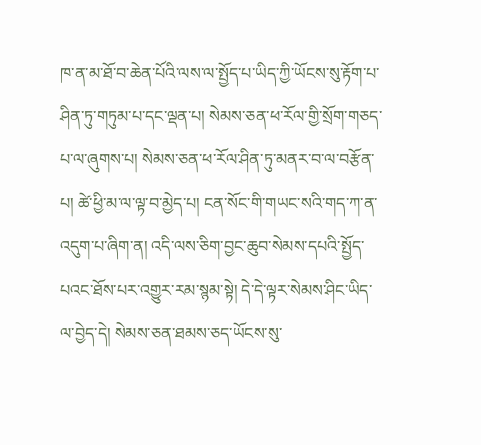ཁ་ན་མ་ཐོ་བ་ཆེན་པོའི་ལས་ལ་སྤྱོད་པ་ཡིད་ཀྱི་ཡོངས་སུ་རྟོག་པ་ཤིན་ཏུ་གཏུམ་པ་དང་ལྡན་པ། སེམས་ཅན་ཕ་རོལ་གྱི་སྲོག་གཅད་པ་ལ་ཞུགས་པ། སེམས་ཅན་ཕ་རོལ་ཤིན་ཏུ་མནར་བ་ལ་བརྩོན་པ། ཚེ་ཕྱི་མ་ལ་ལྟ་བ་མྱེད་པ། ངན་སོང་གི་གཡང་སའི་གད་ཀ་ན་འདུག་པ་ཞིག་ན། འདི་ལས་ཅིག་བྱང་ཆུབ་སེམས་དཔའི་སྤྱོད་པའང་ཐོས་པར་འགྱུར་རམ་སྙམ་སྟེ། དེ་དེ་ལྟར་སེམས་ཤིང་ཡིད་ལ་བྱེད་དེ། སེམས་ཅན་ཐམས་ཅད་ཡོངས་སུ་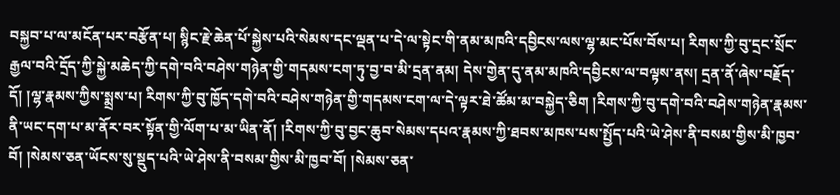བསྐྱབ་པ་ལ་མངོན་པར་བརྩོན་པ། སྙིང་རྗེ་ཆེན་པོ་སྐྱེས་པའི་སེམས་དང་ལྡན་པ་དེ་ལ་སྟེང་གི་ནམ་མཁའི་དབྱིངས་ལས་ལྷ་མང་པོས་བོས་པ། རིགས་ཀྱི་བུ་དྲང་སྲོང་རྒྱལ་བའི་དྲོད་ཀྱི་སྐྱེ་མཆེད་ཀྱི་དགེ་བའི་བཤེས་གཉེན་གྱི་གདམས་ངག་ཏུ་བྱ་བ་མི་དྲན་ནམ། དེས་གྱེན་དུ་ནམ་མཁའི་དབྱིངས་ལ་བལྟས་ནས། དྲན་ནོ་ཞེས་བརྗོད་དོ། །ལྷ་རྣམས་ཀྱིས་སྨྲས་པ། རིགས་ཀྱི་བུ་ཁྱོད་དགེ་བའི་བཤེས་གཉེན་གྱི་གདམས་ངག་ལ་དེ་ལྟར་ཐེ་ཚོམ་མ་བསྐྱེད་ཅིག །རིགས་ཀྱི་བུ་དགེ་བའི་བཤེས་གཉེན་རྣམས་ནི་ཡང་དག་པ་མ་ནོར་བར་སྟོན་གྱི་ལོག་པ་མ་ཡིན་ནོ། །རིགས་ཀྱི་བུ་བྱང་ཆུབ་སེམས་དཔའ་རྣམས་ཀྱི་ཐབས་མཁས་པས་སྤྱོད་པའི་ཡེ་ཤེས་ནི་བསམ་གྱིས་མི་ཁྱབ་བོ། །སེམས་ཅན་ཡོངས་སུ་སྡུད་པའི་ཡེ་ཤེས་ནི་བསམ་གྱིས་མི་ཁྱབ་བོ། །སེམས་ཅན་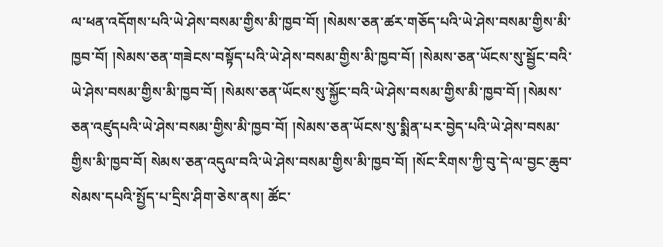ལ་ཕན་འདོགས་པའི་ཡེ་ཤེས་བསམ་གྱིས་མི་ཁྱབ་བོ། །སེམས་ཅན་ཚར་གཅོད་པའི་ཡེ་ཤེས་བསམ་གྱིས་མི་ཁྱབ་བོ། །སེམས་ཅན་གཟེངས་བསྟོད་པའི་ཡེ་ཤེས་བསམ་གྱིས་མི་ཁྱབ་བོ། །སེམས་ཅན་ཡོངས་སུ་སྦྱོང་བའི་ཡེ་ཤེས་བསམ་གྱིས་མི་ཁྱབ་བོ། །སེམས་ཅན་ཡོངས་སུ་སྐྱོང་བའི་ཡེ་ཤེས་བསམ་གྱིས་མི་ཁྱབ་བོ། །སེམས་ཅན་འཛུདཔའི་ཡེ་ཤེས་བསམ་གྱིས་མི་ཁྱབ་བོ། །སེམས་ཅན་ཡོངས་སུ་སྨིན་པར་བྱེད་པའི་ཡེ་ཤེས་བསམ་གྱིས་མི་ཁྱབ་བོ། སེམས་ཅན་འདུལ་བའི་ཡེ་ཤེས་བསམ་གྱིས་མི་ཁྱབ་བོ། །སོང་རིགས་ཀྱི་བུ་དེ་ལ་བྱང་ཆུབ་སེམས་དཔའི་སྤྱོད་པ་དྲིས་ཤིག་ཅེས་ནས། ཚོང་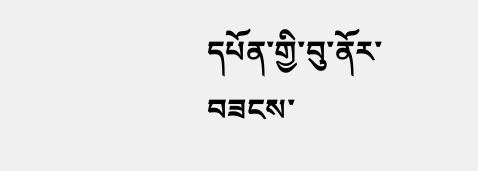དཔོན་གྱི་བུ་ནོར་བཟངས་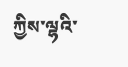ཀྱིས་ལྷའི་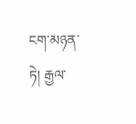ངག་མཉན་ཏེ། རྒྱལ་